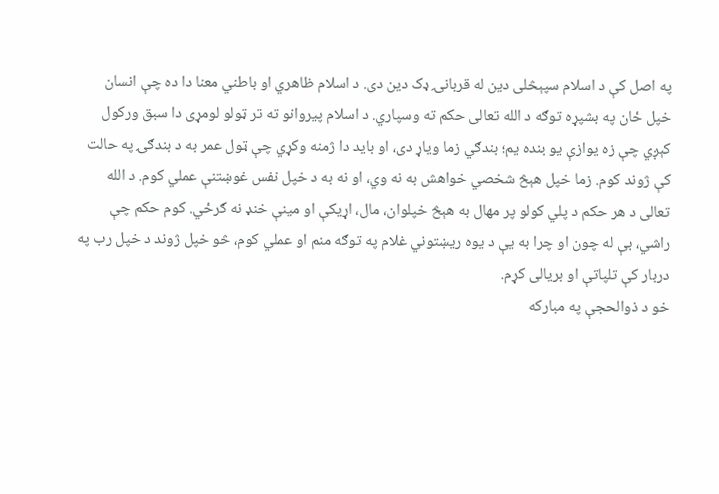په اصل کې د اسلام سپېڅلی دین له قربانۍ ډک دین دی. د اسلام ظاهري او باطني معنا دا ده چې انسان خپل ځان په بشپړه توګه د الله تعالی حکم ته وسپاري. د اسلام پیروانو ته تر ټولو لومړی دا سبق ورکول کېږي چې زه یوازې یو بنده یم؛ بندګي زما ویاړ دی، او باید دا ژمنه وکړي چې ټول عمر به د بندګۍ په حالت کې ژوند کوم. زما خپل هېڅ شخصي خواهش به نه وي، او نه به د خپل نفس غوښتنې عملي کوم. د الله تعالی د هر حکم د پلي کولو پر مهال به هېڅ خپلوان، مال، اړیکې او مینې خنډ نه ګرځي. کوم حکم چې راشي، بې له چون او چرا به یې د یوه ریښتوني غلام په توګه منم او عملي کوم، څو خپل ژوند د خپل رب په دربار کې تلپاتې او بریالی کړم.
خو د ذوالحجې په مبارکه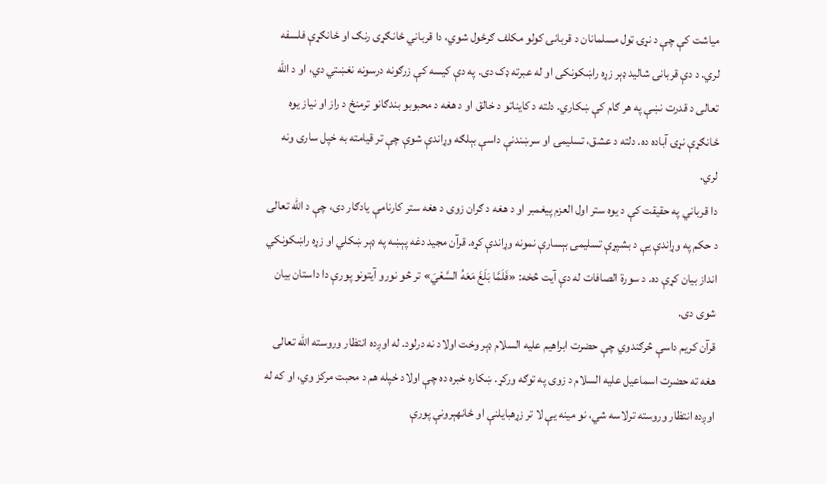میاشت کې چې د نړۍ ټول مسلمانان د قربانۍ کولو مکلف ګرځول شوي، دا قرباني ځانګړی رنګ او ځانګړې فلسفه لري. د دې قربانۍ شالید ډېر زړه راښکونکی او له عبرته ډک دی. په دې کیسه کې زرګونه درسونه نغښتي دي، او د الله تعالی د قدرت نښې په هر ګام کې ښکاري. دلته د کایناتو د خالق او د هغه د محبوبو بندګانو ترمنځ د راز او نیاز یوه ځانګړې نړۍ آباده ده. دلته د عشق، تسلیمۍ او سرښندنې داسې بېلګه وړاندې شوې چې تر قیامته به خپل ساری ونه لري.
دا قرباني په حقیقت کې د یوه ستر اول العزم پیغمبر او د هغه د ګران زوی د هغه ستر کارنامې یادګار دی، چې د الله تعالی د حکم په وړاندې یې د بشپړې تسلیمۍ بېسارې نمونه وړاندې کړه. قرآن مجید دغه پېښه په ډېر ښکلي او زړه راښکونکي انداز بیان کړې ده. د سورة الصافات له دې آیت څخه: «فَلَمَّا بَلَغَ مَعَهُ السَّعْيَ» تر څو نورو آیتونو پورې دا داستان بیان شوی دی.
قرآن کریم داسې څرګندوي چې حضرت ابراهیم علیه السلام ډېر وخت اولاد نه درلود. له اوږده انتظار وروسته الله تعالی هغه ته حضرت اسماعیل علیه السلام د زوی په توګه ورکړ. ښکاره خبره ده چې اولاد خپله هم د محبت مرکز وي، او که له اوږده انتظار وروسته ترلاسه شي، نو مینه یې لا تر زړهبایلنې او ځانهېرونې پورې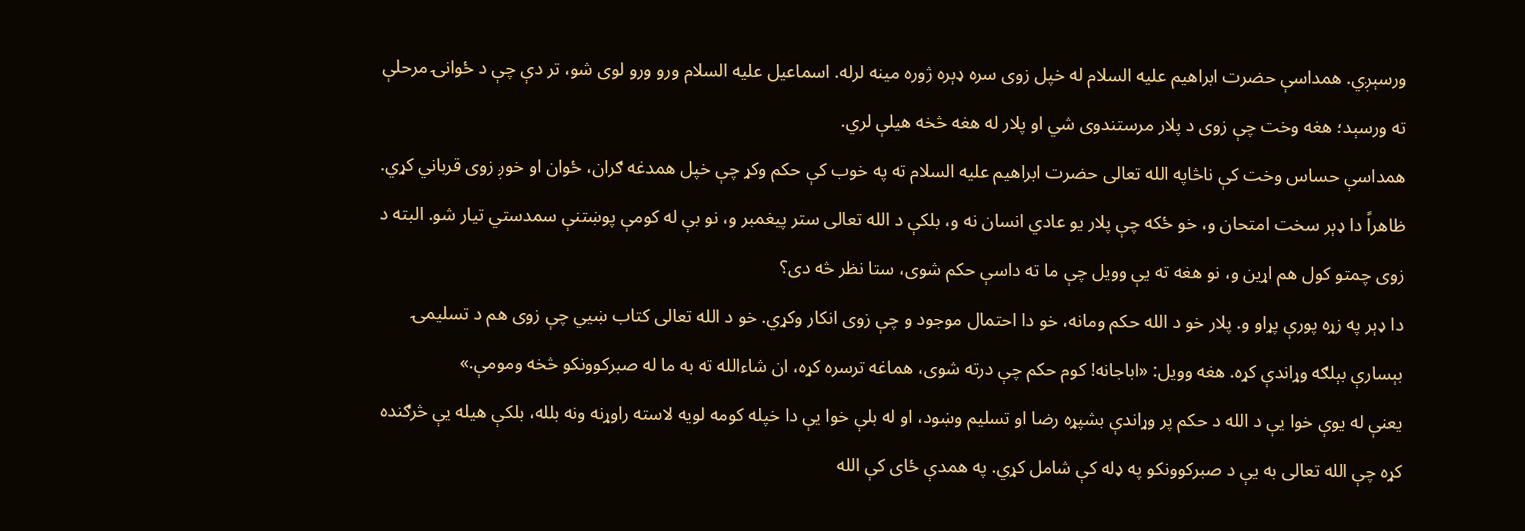ورسېږي. همداسې حضرت ابراهیم علیه السلام له خپل زوی سره ډېره ژوره مینه لرله. اسماعیل علیه السلام ورو ورو لوی شو، تر دې چې د ځوانۍ مرحلې ته ورسېد؛ هغه وخت چې زوی د پلار مرستندوی شي او پلار له هغه څخه هیلې لري.
همداسې حساس وخت کې ناڅاپه الله تعالی حضرت ابراهیم علیه السلام ته په خوب کې حکم وکړ چې خپل همدغه ګران، ځوان او خوږ زوی قرباني کړي. ظاهراً دا ډېر سخت امتحان و، خو ځکه چې پلار یو عادي انسان نه و، بلکې د الله تعالی ستر پیغمبر و، نو بې له کومې پوښتنې سمدستي تیار شو. البته د زوی چمتو کول هم اړین و، نو هغه ته یې وویل چې ما ته داسې حکم شوی، ستا نظر څه دی؟
دا ډېر په زړه پورې پړاو و. پلار خو د الله حکم ومانه، خو دا احتمال موجود و چې زوی انکار وکړي. خو د الله تعالی کتاب ښيي چې زوی هم د تسلیمۍ بېسارې بېلګه وړاندې کړه. هغه وویل: «اباجانه! کوم حکم چې درته شوی، هماغه ترسره کړه، ان شاءالله ته به ما له صبرکوونکو څخه ومومې.»
یعنې له یوې خوا یې د الله د حکم پر وړاندې بشپړه رضا او تسلیم وښود، او له بلې خوا یې دا خپله کومه لویه لاسته راوړنه ونه بلله، بلکې هیله یې څرګنده کړه چې الله تعالی به یې د صبرکوونکو په ډله کې شامل کړي. په همدې ځای کې الله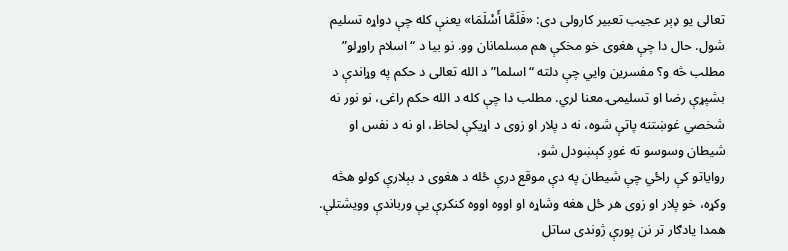تعالی یو ډېر عجیب تعبیر کارولی دی: «فَلَمَّا أَسْلَمَا» یعنې کله چې دواړه تسلیم شول. حال دا چې هغوی خو مخکې هم مسلمانان وو. نو بیا د “اسلام راوړلو” مطلب څه و؟ مفسرین وایي چې دلته “اسلما” د الله تعالی د حکم په وړاندې د بشپړې رضا او تسلیمۍ معنا لري. مطلب دا چې کله د الله حکم راغی، نو نور نه شخصي غوښتنه پاتې شوه، نه د پلار او زوی د اړیکې لحاظ، او نه د نفس او شیطان وسوسو ته غوږ کېښودل شو.
روایاتو کې راځي چې شیطان په دې موقع درې ځله د هغوی د بېلارې کولو هڅه وکړه، خو پلار او زوی هر ځل هغه وشاړه او اووه اووه کنکرې یې ورباندې وویشتلې. همدا یادګار تر نن پورې ژوندی ساتل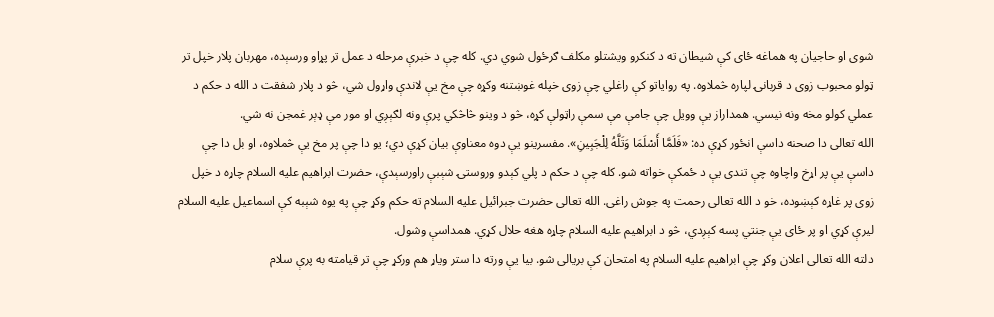شوی او حاجیان په هماغه ځای کې شیطان ته د کنکرو ویشتلو مکلف ګرځول شوي دي. کله چې د خبرې مرحله د عمل تر پړاو ورسېده، مهربان پلار خپل تر ټولو محبوب زوی د قربانۍ لپاره څملاوه. په روایاتو کې راغلي چې زوی خپله غوښتنه وکړه چې مخ یې لاندې واړول شي، څو د پلار شفقت د الله د حکم د عملي کولو مخه ونه نیسي. همداراز یې وویل چې جامې مې سمې راټولې کړه، څو د وینو څاڅکي پرې ونه لګېږي او مور مې ډېر غمجن نه شي.
الله تعالی دا صحنه داسې انځور کړې ده: «فَلَمَّا أَسْلَمَا وَتَلَّهُ لِلْجَبِينِ». مفسرینو یې دوه معناوې بیان کړې دي؛ یو دا چې پر مخ یې څملاوه، او بل دا چې داسې یې پر اړخ واچاوه چې تندی یې د ځمکې خواته شو. کله چې د حکم د پلي کېدو وروستۍ شېبې راورسېدې، حضرت ابراهیم علیه السلام چاړه د خپل زوی پر غاړه کېښوده، خو د الله تعالی رحمت په جوش راغی. الله تعالی حضرت جبرائیل علیه السلام ته حکم وکړ چې په یوه شېبه کې اسماعیل علیه السلام لیرې کړي او پر ځای یې جنتي پسه کېږدي، څو د ابراهیم علیه السلام چاړه هغه حلال کړي. همداسې وشول.
دلته الله تعالی اعلان وکړ چې ابراهیم علیه السلام په امتحان کې بریالی شو. بیا یې ورته دا ستر ویاړ هم ورکړ چې تر قیامته به پرې سلام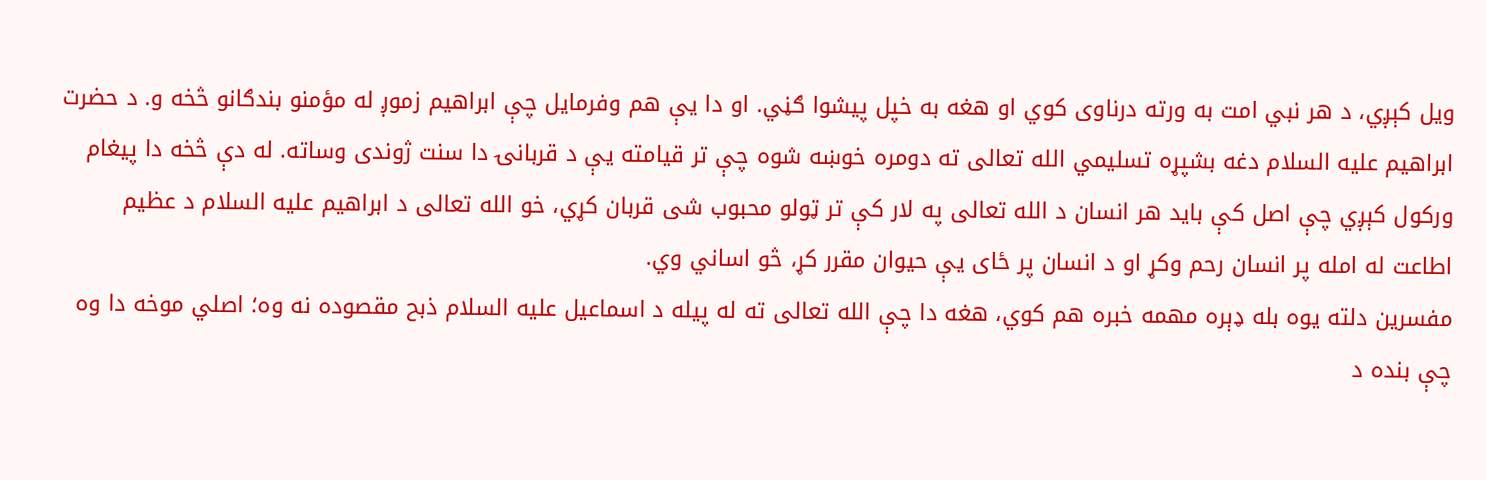ویل کېږي، د هر نبي امت به ورته درناوی کوي او هغه به خپل پیشوا ګڼي. او دا یې هم وفرمایل چې ابراهیم زموږ له مؤمنو بندګانو څخه و. د حضرت ابراهیم علیه السلام دغه بشپړه تسلیمي الله تعالی ته دومره خوښه شوه چې تر قیامته یې د قربانۍ دا سنت ژوندی وساته. له دې څخه دا پیغام ورکول کېږي چې اصل کې باید هر انسان د الله تعالی په لار کې تر ټولو محبوب شی قربان کړي، خو الله تعالی د ابراهیم علیه السلام د عظیم اطاعت له امله پر انسان رحم وکړ او د انسان پر ځای یې حیوان مقرر کړ، څو اساني وي.
مفسرین دلته یوه بله ډېره مهمه خبره هم کوي، هغه دا چې الله تعالی ته له پیله د اسماعیل علیه السلام ذبح مقصوده نه وه؛ اصلي موخه دا وه چې بنده د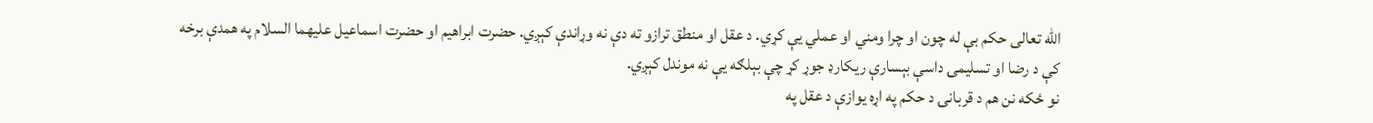الله تعالی حکم بې له چون او چرا ومني او عملي یې کړي. د عقل او منطق ترازو ته دې نه وړاندې کېږي. حضرت ابراهیم او حضرت اسماعیل علیهما السلام په همدې برخه کې د رضا او تسلیمۍ داسې بېسارې ریکارډ جوړ کړ چې بېلګه یې نه موندل کېږي.
نو ځکه نن هم د قربانۍ د حکم په اړه یوازې د عقل په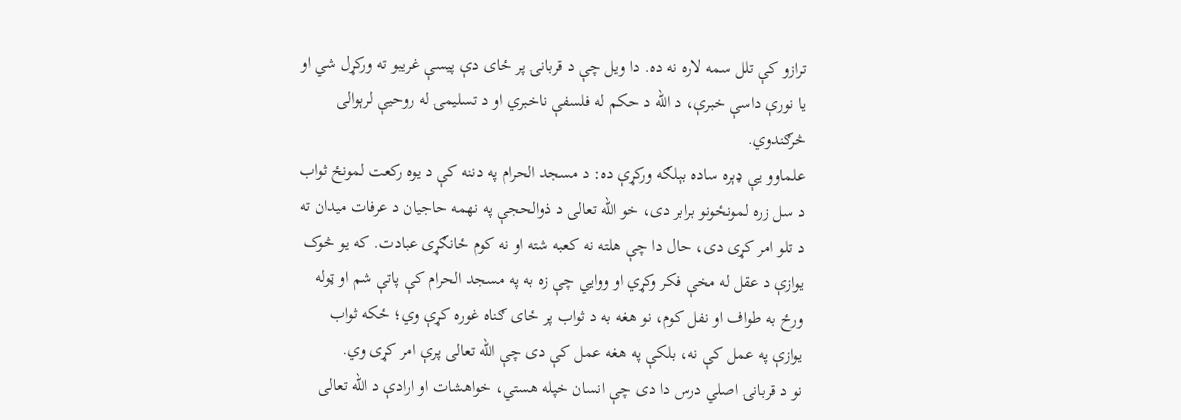ترازو کې تلل سمه لاره نه ده. دا ویل چې د قربانۍ پر ځای دې پیسې غریبو ته ورکړل شي او یا نورې داسې خبرې، د الله د حکم له فلسفې ناخبري او د تسلیمۍ له روحیې لرېوالی څرګندوي.
علماوو یې ډېره ساده بېلګه ورکړې ده: د مسجد الحرام په دننه کې د یوه رکعت لمونځ ثواب د سل زره لمونځونو برابر دی، خو الله تعالی د ذوالحجې په نهمه حاجیان د عرفات میدان ته د تلو امر کړی دی، حال دا چې هلته نه کعبه شته او نه کوم ځانګړی عبادت. که یو څوک یوازې د عقل له مخې فکر وکړي او ووایي چې زه به په مسجد الحرام کې پاتې شم او ټوله ورځ به طواف او نفل کوم، نو هغه به د ثواب پر ځای ګناه غوره کړې وي؛ ځکه ثواب یوازې په عمل کې نه، بلکې په هغه عمل کې دی چې الله تعالی پرې امر کړی وي.
نو د قربانۍ اصلي درس دا دی چې انسان خپله هستي، خواهشات او ارادې د الله تعالی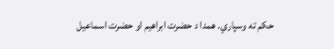حکم ته وسپاري. همدا د حضرت ابراهیم او حضرت اسماعیل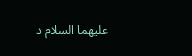علیهما السلام د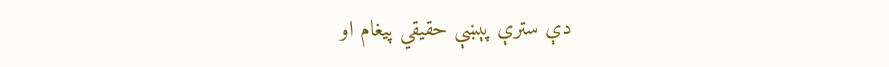دې سترې پېښې حقیقي پیغام او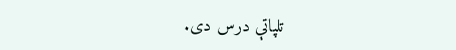تلپاتې درس دی.